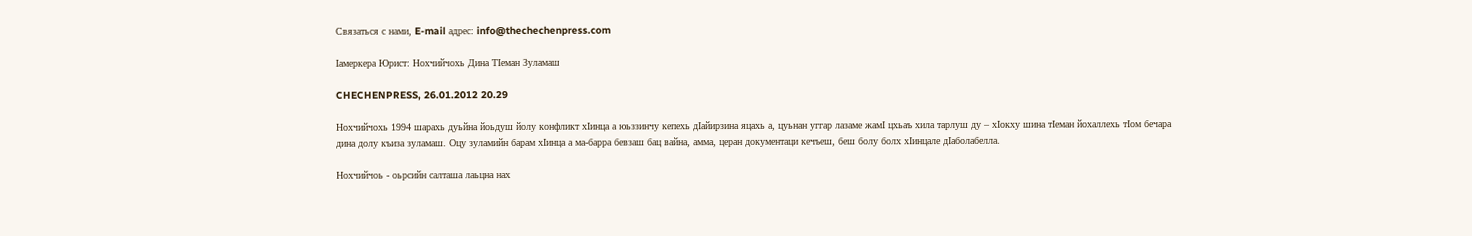Связаться с нами, E-mail адрес: info@thechechenpress.com

Iамеркера Юрист: Нохчийчохь Дина ТIеман Зуламаш

CHECHENPRESS, 26.01.2012 20.29

Нохчийчохь 1994 шарахь дуьйна йоьдуш йолу конфликт хIинца а юьззинчу кепехь дIайирзина яцахь а, цуьнан уггар лазаме жамI цхьаъ хила тарлуш ду – хIокху шина тIеман йохаллехь тIом бечара дина долу къиза зуламаш. Оцу зуламийн барам хIинца а ма-барра бевзаш бац вайна, амма, церан документаци кечъеш, беш болу болх хIинцале дIаболабелла.

Нохчийчоь - оьрсийн салташа лаьцна нах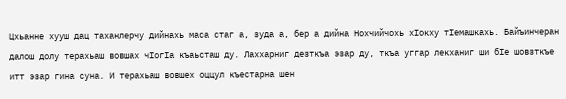Цхьанне хууш дац таханлерчу дийнахь маса стаг а, зуда а, бер а дийна Нохчийчохь хIокху тIемашкахь. Байъинчеран далош долу терахьаш вовшах чIогIа къаьсташ ду. Лаххарниг дезткъа эзар ду, ткъа уггар лекханиг ши бIе шовзткъе итт эзар гина суна. И терахьаш вовшех оццул къестарна шен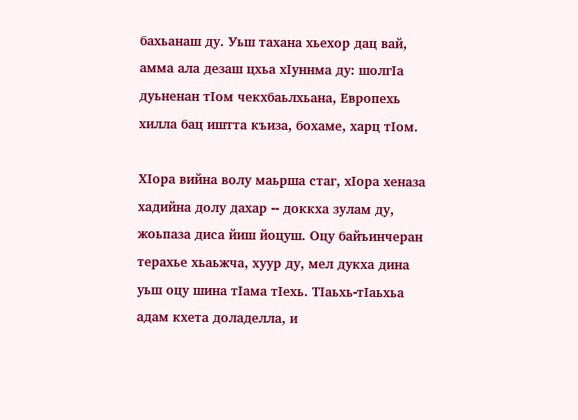бахьанаш ду. Уьш тахана хьехор дац вай, амма ала дезаш цхьа хIуннма ду: шолгIа дуьненан тIом чекхбаьлхьана, Европехь хилла бац иштта къиза, бохаме, харц тIом.

ХIора вийна волу маьрша стаг, хIора хеназа хадийна долу дахар -- доккха зулам ду, жоьпаза диса йиш йоцуш. Оцу байъинчеран терахье хьаьжча, хуур ду, мел дукха дина уьш оцу шина тIама тIехь. ТIаьхь-тIаьхьа адам кхета доладелла, и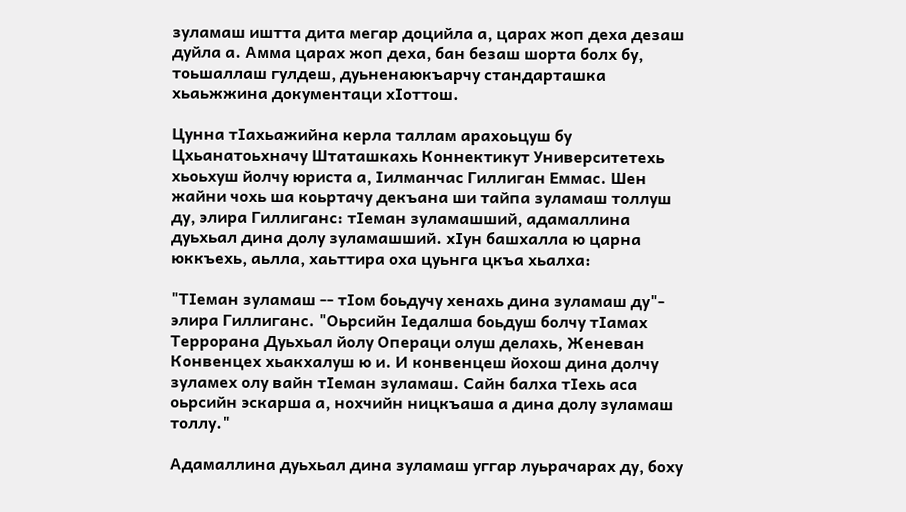зуламаш иштта дита мегар доцийла а, царах жоп деха дезаш дуйла а. Амма царах жоп деха, бан безаш шорта болх бу, тоьшаллаш гулдеш, дуьненаюкъарчу стандарташка хьаьжжина документаци хIоттош.

Цунна тIахьажийна керла таллам арахоьцуш бу Цхьанатоьхначу Штаташкахь Коннектикут Университетехь хьоьхуш йолчу юриста а, Iилманчас Гиллиган Еммас. Шен жайни чохь ша коьртачу декъана ши тайпа зуламаш толлуш ду, элира Гиллиганс: тIеман зуламашший, адамаллина дуьхьал дина долу зуламашший. хIун башхалла ю царна юккъехь, аьлла, хаьттира оха цуьнга цкъа хьалха:

"ТIеман зуламаш -- тIом боьдучу хенахь дина зуламаш ду"- элира Гиллиганс. "Оьрсийн Iедалша боьдуш болчу тIамах Террорана Дуьхьал йолу Операци олуш делахь, Женеван Конвенцех хьакхалуш ю и. И конвенцеш йохош дина долчу зуламех олу вайн тIеман зуламаш. Сайн балха тIехь аса оьрсийн эскарша а, нохчийн ницкъаша а дина долу зуламаш толлу."

Адамаллина дуьхьал дина зуламаш уггар луьрачарах ду, боху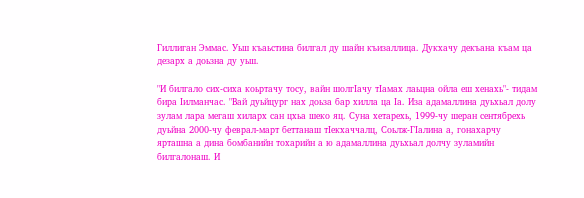Гиллиган Эммас. Уьш къаьстина билгал ду шайн къизаллица. Дукхачу декъана къам ца дезарх а доьзна ду уьш.

"И билгало сих-сиха коьртачу тосу, вайн шолгIачу тIамах лаьцна ойла еш хенахь"- тидам бира Iилманчас. "Вай дуьйцург нах доьза бар хилла ца Iа. Иза адамаллина дуьхьал долу зулам лара мегаш хиларх сан цхьа шеко яц. Суна хетарехь, 1999-чу шеран сентябрехь дуьйна 2000-чу феврал-март беттанаш тIекхаччалц, Соьлж-ГIалина а, гонахарчу ярташна а дина бомбанийн тохарийн а ю адамаллина дуьхьал долчу зуламийн билгалонаш. И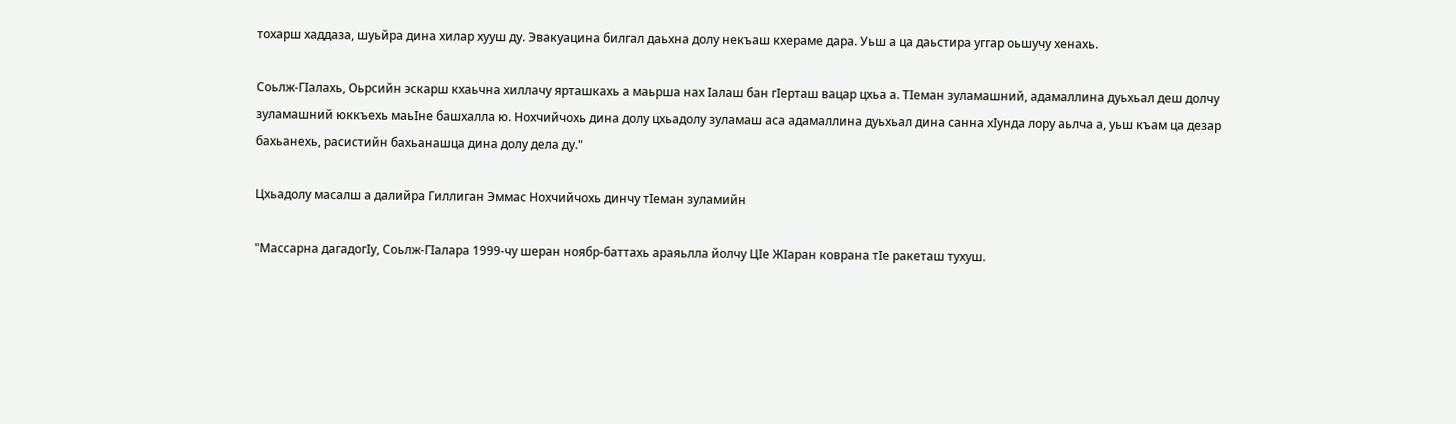тохарш хаддаза, шуьйра дина хилар хууш ду. Эвакуацина билгал даьхна долу некъаш кхераме дара. Уьш а ца даьстира уггар оьшучу хенахь.

Соьлж-ГIалахь, Оьрсийн эскарш кхаьчна хиллачу ярташкахь а маьрша нах Iалаш бан гIерташ вацар цхьа а. ТIеман зуламашний, адамаллина дуьхьал деш долчу зуламашний юккъехь маьIне башхалла ю. Нохчийчохь дина долу цхьадолу зуламаш аса адамаллина дуьхьал дина санна хIунда лору аьлча а, уьш къам ца дезар бахьанехь, расистийн бахьанашца дина долу дела ду."

Цхьадолу масалш а далийра Гиллиган Эммас Нохчийчохь динчу тIеман зуламийн

"Массарна дагадогIу, Соьлж-ГIалара 1999-чу шеран ноябр-баттахь араяьлла йолчу ЦIе ЖIаран коврана тIе ракеташ тухуш.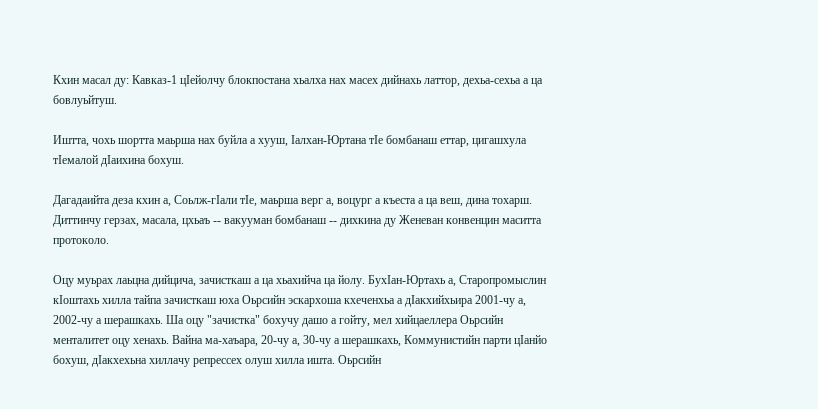Кхин масал ду: Кавказ-1 цIейолчу блокпостана хьалха нах масех дийнахь латтор, дехьа-сехьа а ца бовлуьйтуш.

Иштта, чохь шортта маьрша нах буйла а хууш, Iалхан-Юртана тIе бомбанаш еттар, цигашхула тIемалой дIаихина бохуш.

Дагадаийта деза кхин а, Соьлж-гIали тIе, маьрша верг а, воцург а къеста а ца веш, дина тохарш. Диттинчу герзах, масала, цхьаъ -- вакууман бомбанаш -- дихкина ду Женеван конвенцин маситта протоколо.

Оцу муьрах лаьцна дийцича, зачисткаш а ца хьахийча ца йолу. БухIан-Юртахь а, Старопромыслин кIоштахь хилла тайпа зачисткаш юха Оьрсийн эскархоша кхеченхьа а дIакхийхьира 2001-чу а, 2002-чу а шерашкахь. Ша оцу "зачистка" бохучу дашо а гойту, мел хийцаеллера Оьрсийн менталитет оцу хенахь. Вайна ма-хаъара, 20-чу а, 30-чу а шерашкахь, Коммунистийн парти цIанйо бохуш, дIакхехьна хиллачу репрессех олуш хилла ишта. Оьрсийн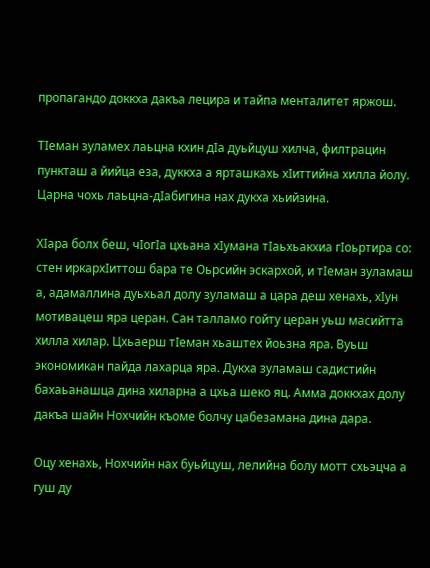пропагандо доккха дакъа лецира и тайпа менталитет яржош.

ТIеман зуламех лаьцна кхин дIа дуьйцуш хилча, филтрацин пункташ а йийца еза, дуккха а ярташкахь хIиттийна хилла йолу. Царна чохь лаьцна-дIабигина нах дукха хьийзина.

ХIара болх беш, чIогIа цхьана хIумана тIаьхьакхиа гIоьртира со: стен иркархIиттош бара те Оьрсийн эскархой, и тIеман зуламаш а, адамаллина дуьхьал долу зуламаш а цара деш хенахь, хIун мотивацеш яра церан. Сан талламо гойту церан уьш масийтта хилла хилар. Цхьаерш тIеман хьаштех йоьзна яра. Вуьш экономикан пайда лахарца яра. Дукха зуламаш садистийн бахаьанашца дина хиларна а цхьа шеко яц. Амма доккхах долу дакъа шайн Нохчийн къоме болчу цабезамана дина дара.

Оцу хенахь, Нохчийн нах буьйцуш, лелийна болу мотт схьэцча а гуш ду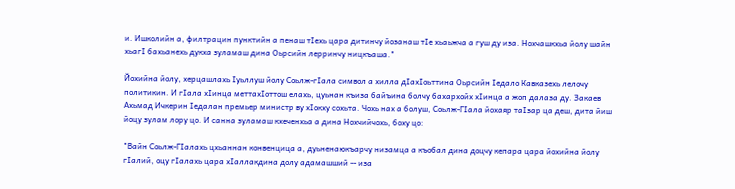и. Ишколийн а, филтрацин пунктийн а пенаш тIехь цара дитинчу йозанаш тIе хьаьжча а гуш ду иза. Нохчашкхьа йолу шайн хьагI бахьанехь дукха зуламаш дина Оьрсийн лерринчу ницкъаша."

Йохийна йолу, херцашлахь Iуьллуш йолу Соьлж-гIала символ а хилла дIахIоьттина Оьрсийн Iедало Кавказехь лелочу политикин. И гIала хIинца меттахIоттош елахь, цуьнан къиза байъина болчу бахархойх хIинца а жоп далаза ду. Закаев Ахьмад Ичкерин Iедалан премьер министр ву хIокху сохьта. Чохь нах а болуш, Соьлж-ГIала йохаяр таIзар ца деш, дита йиш йоцу зулам лору цо. И санна зуламаш кхеченхьа а дина Нохчийчохь, боху цо:

"Вайн Соьлж-ГIалахь цхьаннан конвенцица а, дуьненаюкъарчу низамца а къобал дина доцчу кепара цара йохийна йолу гIалий, оцу гIалахь цара хIаллакдина долу адамашший -- иза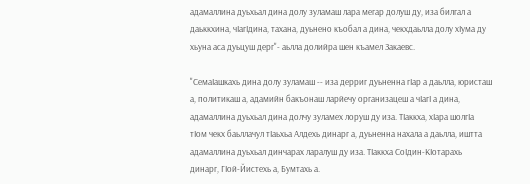адамаллина дуьхьал дина долу зуламаш лара мегар долуш ду, иза билгал а даьккхина, чIагIдина, тахана, дуьнено къобал а дина, чекхдаьлла долу хIума ду хьуна аса дуьцуш дерг"- аьлла долийра шен къамел Закаевс.

"СемаIашкахь дина долу зуламаш -- иза дерриг дуьненна гIар а даьлла, юристаш а, политикаш а, адамийн бакъонаш ларйечу организацеш а чIагI а дина, адамаллина дуьхьал дина долчу зуламех лоруш ду иза. ТIаккха, хIара шолгIа тIом чекх баьллачул тIаьхьа Алдехь динарг а, дуьненна нахала а даьлла, иштта адамаллина дуьхьал динчарах ларалуш ду иза. ТIаккха СоIдин-КIотарахь динарг, ГIой-Йистехь а, Бумтахь а.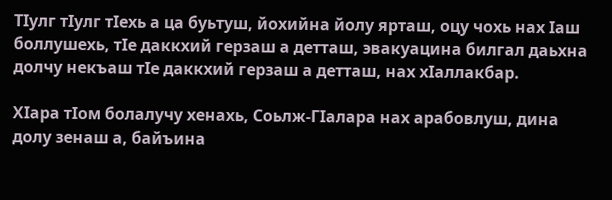ТIулг тIулг тIехь а ца буьтуш, йохийна йолу ярташ, оцу чохь нах Iаш боллушехь, тIе даккхий герзаш а детташ, эвакуацина билгал даьхна долчу некъаш тIе даккхий герзаш а детташ, нах хIаллакбар.

ХIара тIом болалучу хенахь, Соьлж-ГIалара нах арабовлуш, дина долу зенаш а, байъина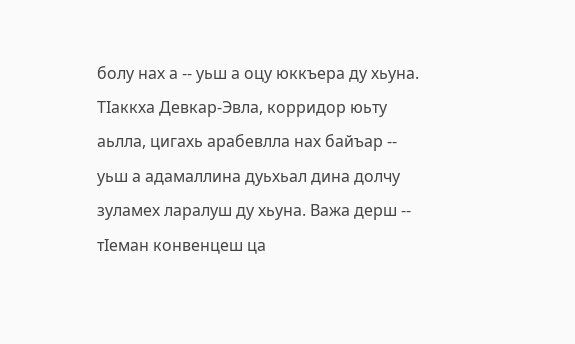болу нах а -- уьш а оцу юккъера ду хьуна. ТIаккха Девкар-Эвла, корридор юьту аьлла, цигахь арабевлла нах байъар -- уьш а адамаллина дуьхьал дина долчу зуламех ларалуш ду хьуна. Важа дерш -- тIеман конвенцеш ца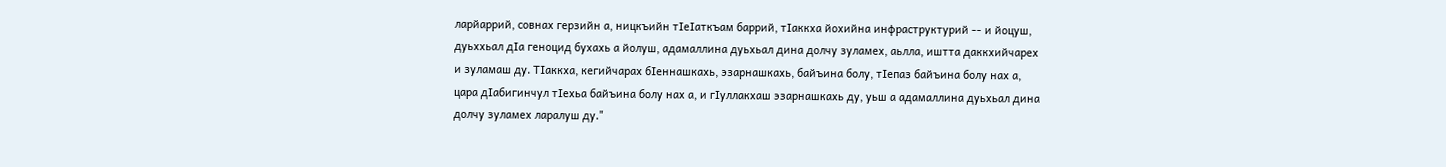ларйаррий, совнах герзийн а, ницкъийн тIеIаткъам баррий, тIаккха йохийна инфраструктурий -- и йоцуш, дуьххьал дIа геноцид бухахь а йолуш, адамаллина дуьхьал дина долчу зуламех, аьлла, иштта даккхийчарех и зуламаш ду. ТIаккха, кегийчарах бIеннашкахь, эзарнашкахь, байъина болу, тIепаз байъина болу нах а, цара дIабигинчул тIехьа байъина болу нах а, и гIуллакхаш эзарнашкахь ду, уьш а адамаллина дуьхьал дина долчу зуламех ларалуш ду."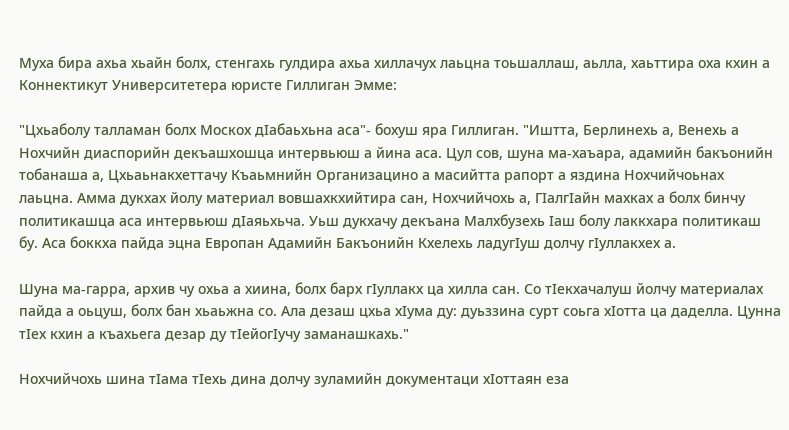Муха бира ахьа хьайн болх, стенгахь гулдира ахьа хиллачух лаьцна тоьшаллаш, аьлла, хаьттира оха кхин а Коннектикут Университетера юристе Гиллиган Эмме:

"Цхьаболу талламан болх Москох дIабаьхьна аса"- бохуш яра Гиллиган. "Иштта, Берлинехь а, Венехь а Нохчийн диаспорийн декъашхошца интервьюш а йина аса. Цул сов, шуна ма-хаъара, адамийн бакъонийн тобанаша а, Цхьаьнакхеттачу Къаьмнийн Организацино а масийтта рапорт а яздина Нохчийчоьнах лаьцна. Амма дукхах йолу материал вовшахкхийтира сан, Нохчийчохь а, ГIалгIайн махках а болх бинчу политикашца аса интервьюш дIаяьхьча. Уьш дукхачу декъана Малхбузехь Iаш болу лаккхара политикаш бу. Аса боккха пайда эцна Европан Адамийн Бакъонийн Кхелехь ладугIуш долчу гIуллакхех а.

Шуна ма-гарра, архив чу охьа а хиина, болх барх гIуллакх ца хилла сан. Со тIекхачалуш йолчу материалах пайда а оьцуш, болх бан хьаьжна со. Ала дезаш цхьа хIума ду: дуьззина сурт соьга хIотта ца даделла. Цунна тIех кхин а къахьега дезар ду тIейогIучу заманашкахь."

Нохчийчохь шина тIама тIехь дина долчу зуламийн документаци хIоттаян еза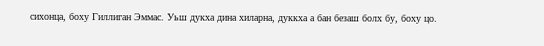сихонца, боху Гиллиган Эммас. Уьш дукха дина хиларна, дуккха а бан безаш болх бу, боху цо.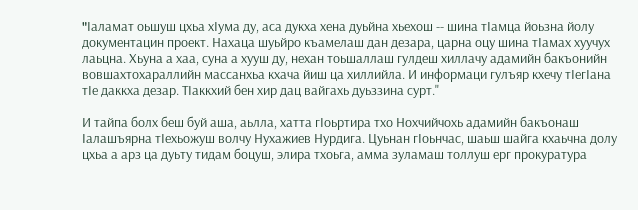"Iаламат оьшуш цхьа хIума ду, аса дукха хена дуьйна хьехош -- шина тIамца йоьзна йолу документацин проект. Нахаца шуьйро къамелаш дан дезара, царна оцу шина тIамах хуучух лаьцна. Хьуна а хаа, суна а хууш ду, нехан тоьшаллаш гулдеш хиллачу адамийн бакъонийн вовшахтохараллийн массанхьа кхача йиш ца хиллийла. И информаци гулъяр кхечу тIегIана тIе даккха дезар. ТIаккхий бен хир дац вайгахь дуьззина сурт."

И тайпа болх беш буй аша, аьлла, хатта гIоьртира тхо Нохчийчохь адамийн бакъонаш Iалашъярна тIехьожуш волчу Нухажиев Нурдига. Цуьнан гIоьнчас, шаьш шайга кхаьчна долу цхьа а арз ца дуьту тидам боцуш, элира тхоьга, амма зуламаш толлуш ерг прокуратура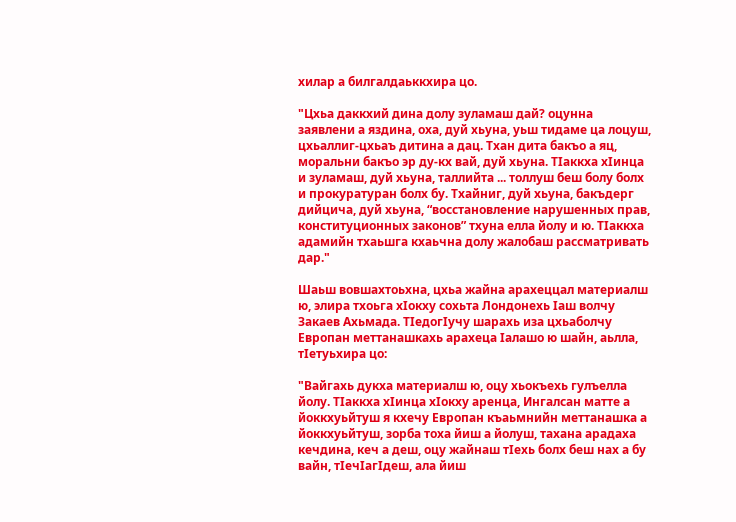хилар а билгалдаьккхира цо.

"Цхьа даккхий дина долу зуламаш дай? оцунна заявлени а яздина, оха, дуй хьуна, уьш тидаме ца лоцуш, цхьаллиг-цхьаъ дитина а дац. Тхан дита бакъо а яц, моральни бакъо эр ду-кх вай, дуй хьуна. ТIаккха хIинца и зуламаш, дуй хьуна, таллийта ... толлуш беш болу болх и прокуратуран болх бу. Тхайниг, дуй хьуна, бакъдерг дийцича, дуй хьуна, “восстановление нарушенных прав, конституционных законов” тхуна елла йолу и ю. ТIаккха адамийн тхаьшга кхаьчна долу жалобаш рассматривать дар."

Шаьш вовшахтоьхна, цхьа жайна арахеццал материалш ю, элира тхоьга хIокху сохьта Лондонехь Iаш волчу Закаев Ахьмада. ТIедогIучу шарахь иза цхьаболчу Европан меттанашкахь арахеца Iалашо ю шайн, аьлла, тIетуьхира цо:

"Вайгахь дукха материалш ю, оцу хьокъехь гулъелла йолу. ТIаккха хIинца хIокху аренца, Ингалсан матте а йоккхуьйтуш я кхечу Европан къаьмнийн меттанашка а йоккхуьйтуш, зорба тоха йиш а йолуш, тахана арадаха кечдина, кеч а деш, оцу жайнаш тIехь болх беш нах а бу вайн, тIечIагIдеш, ала йиш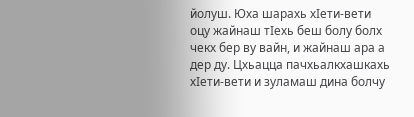йолуш. Юха шарахь хIети-вети оцу жайнаш тIехь беш болу болх чекх бер ву вайн, и жайнаш ара а дер ду. Цхьацца пачхьалкхашкахь хIети-вети и зуламаш дина болчу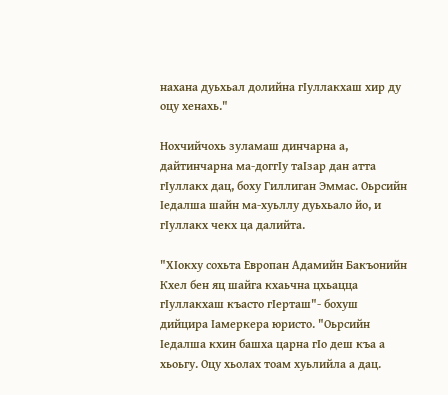нахана дуьхьал долийна гIуллакхаш хир ду оцу хенахь."

Нохчийчохь зуламаш динчарна а, дайтинчарна ма-доггIу таIзар дан атта гIуллакх дац, боху Гиллиган Эммас. Оьрсийн Iедалша шайн ма-хуьллу дуьхьало йо, и гIуллакх чекх ца далийта.

"ХIокху сохьта Европан Адамийн Бакъонийн Кхел бен яц шайга кхаьчна цхьацца гIуллакхаш къасто гIерташ"- бохуш дийцира Iамеркера юристо. "Оьрсийн Iедалша кхин башха царна гIо деш къа а хьоьгу. Оцу хьолах тоам хуьлийла а дац.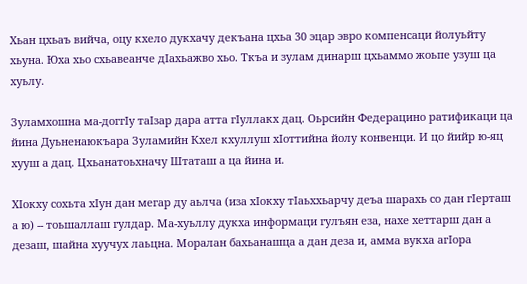Хьан цхьаъ вийча, оцу кхело дукхачу декъана цхьа 30 эцар эвро компенсаци йолуьйту хьуна. Юха хьо схьавеанче дIахьажво хьо. Ткъа и зулам динарш цхьаммо жоьпе узуш ца хуьлу.

Зуламхошна ма-доггIу таIзар дара атта гIуллакх дац. Оьрсийн Федерацино ратификаци ца йина Дуьненаюкъара Зуламийн Кхел кхуллуш хIоттийна йолу конвенци. И цо йийр ю-яц хууш а дац. Цхьанатоьхначу Штаташ а ца йина и.

ХIокху сохьта хIун дан мегар ду аьлча (иза хIокху тIаьххьарчу деъа шарахь со дан гIерташ а ю) -- тоьшаллаш гулдар. Ма-хуьллу дукха информаци гулъян еза, нахе хеттарш дан а дезаш, шайна хуучух лаьцна. Моралан бахьанашца а дан деза и, амма вукха агIора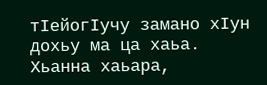тIейогIучу замано хIун дохьу ма ца хаьа. Хьанна хаьара,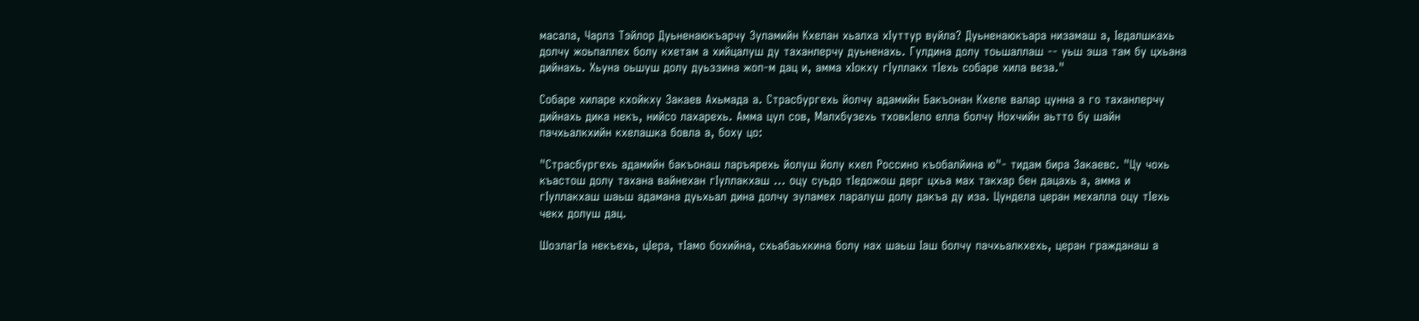масала, Чарлз Тэйлор Дуьненаюкъарчу Зуламийн Кхелан хьалха хIуттур вуйла? Дуьненаюкъара низамаш а, Iедалшкахь долчу жоьпаллех болу кхетам а хийцалуш ду таханлерчу дуьненахь. Гулдина долу тоьшаллаш -- уьш эша там бу цхьана дийнахь. Хьуна оьшуш долу дуьззина жоп-м дац и, амма хIокху гIуллакх тIехь собаре хила веза."

Собаре хиларе кхойкху Закаев Ахьмада а. Страсбургехь йолчу адамийн Бакъонан Кхеле валар цунна а го таханлерчу дийнахь дика некъ, нийсо лахарехь. Амма цул сов, Малхбузехь тховкIело елла болчу Нохчийн аьтто бу шайн пачхьалкхийн кхелашка бовла а, боху цо:

"Страсбургехь адамийн бакъонаш ларъярехь йолуш йолу кхел Россино къобалйина ю"- тидам бира Закаевс. "Цу чохь къастош долу тахана вайнехан гIуллакхаш ... оцу суьдо тIедожош дерг цхьа мах такхар бен дацахь а, амма и гIуллакхаш шаьш адамана дуьхьал дина долчу зуламех ларалуш долу дакъа ду иза. Цундела церан мехалла оцу тIехь чекх долуш дац.

ШозлагIа некъехь, цIера, тIамо бохийна, схьабаьхкина болу нах шаьш Iаш болчу пачхьалкхехь, церан гражданаш а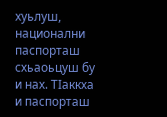хуьлуш, национални паспорташ схьаоьцуш бу и нах. ТIаккха и паспорташ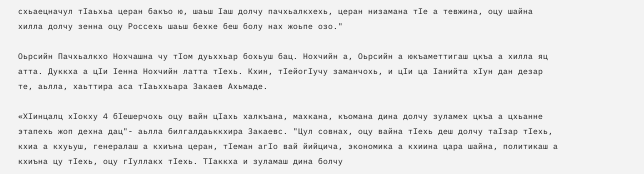схьаецначул тIаьхьа церан бакъо ю, шаьш Iаш долчу пачхьалкхехь, церан низамана тIе а тевжина, оцу шайна хилла долчу зенна оцу Россехь шаьш бехке беш болу нах жоьпе озо."

Оьрсийн Пачхьалкхо Нохчашна чу тIом дуьххьар бохьуш бац. Нохчийн а, Оьрсийн а юкъаметтигаш цкъа а хилла яц атта. Дуккха а цIи Iенна Нохчийн латта тIехь. Кхин, тIейогIучу заманчохь, и цIи ца Iанийта хIун дан дезар те, аьлла, хаьттира аса тIаьххьара Закаев Ахьмаде.

«ХIинцалц хIокху 4 бIешерчохь оцу вайн цIахь халкъана, махкана, къомана дина долчу зуламех цкъа а цхьанне этапехь жоп дехна дац"- аьлла билгалдаьккхира Закаевс. "Цул совнах, оцу вайна тIехь деш долчу таIзар тIехь, кхиа а кхуьуш, генералаш а кхиъна церан, тIеман агIо вай йийцича, экономика а кхиина цара шайна, политикаш а кхиъна цу тIехь, оцу гIуллакх тIехь. ТIаккха и зуламаш дина болчу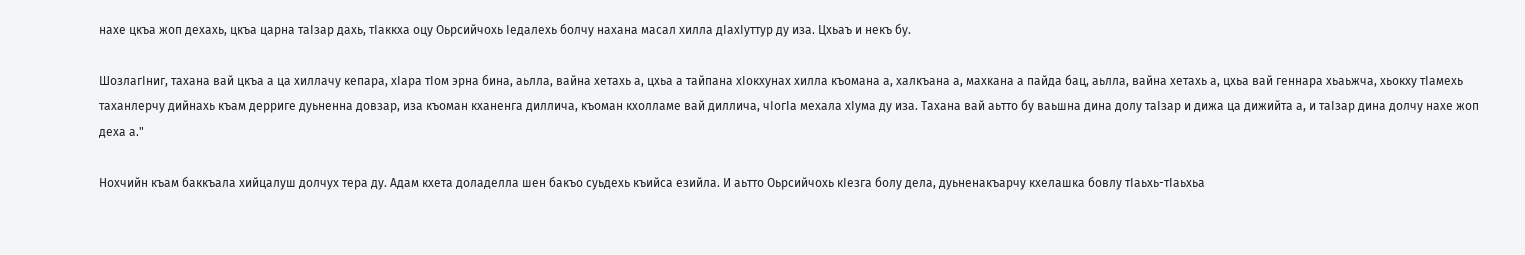нахе цкъа жоп дехахь, цкъа царна таIзар дахь, тIаккха оцу Оьрсийчохь Iедалехь болчу нахана масал хилла дIахIуттур ду иза. Цхьаъ и некъ бу.

ШозлагIниг, тахана вай цкъа а ца хиллачу кепара, хIара тIом эрна бина, аьлла, вайна хетахь а, цхьа а тайпана хIокхунах хилла къомана а, халкъана а, махкана а пайда бац, аьлла, вайна хетахь а, цхьа вай геннара хьаьжча, хьокху тIамехь таханлерчу дийнахь къам дерриге дуьненна довзар, иза къоман кханенга диллича, къоман кхолламе вай диллича, чIогIа мехала хIума ду иза. Тахана вай аьтто бу ваьшна дина долу таIзар и дижа ца дижийта а, и таIзар дина долчу нахе жоп деха а."

Нохчийн къам баккъала хийцалуш долчух тера ду. Адам кхета доладелла шен бакъо суьдехь къийса езийла. И аьтто Оьрсийчохь кIезга болу дела, дуьненакъарчу кхелашка бовлу тIаьхь-тIаьхьа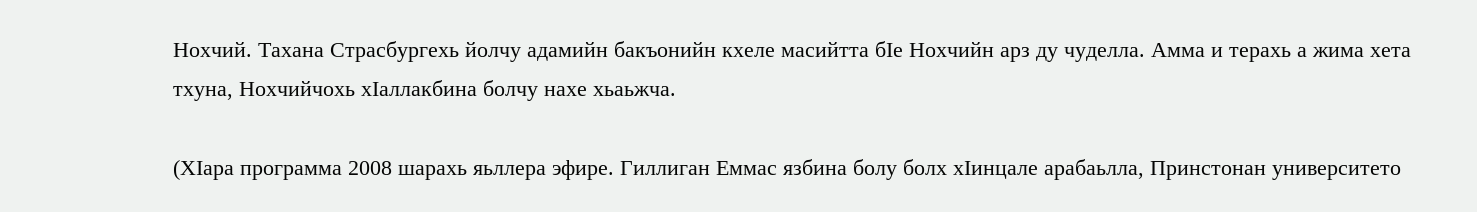Нохчий. Тахана Страсбургехь йолчу адамийн бакъонийн кхеле масийтта бIе Нохчийн арз ду чуделла. Амма и терахь а жима хета тхуна, Нохчийчохь хIаллакбина болчу нахе хьаьжча.

(ХIара программа 2008 шарахь яьллера эфире. Гиллиган Еммас язбина болу болх хIинцале арабаьлла, Принстонан университето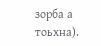зорба а тоьхна).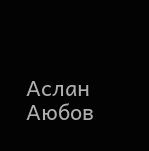Аслан Аюбов